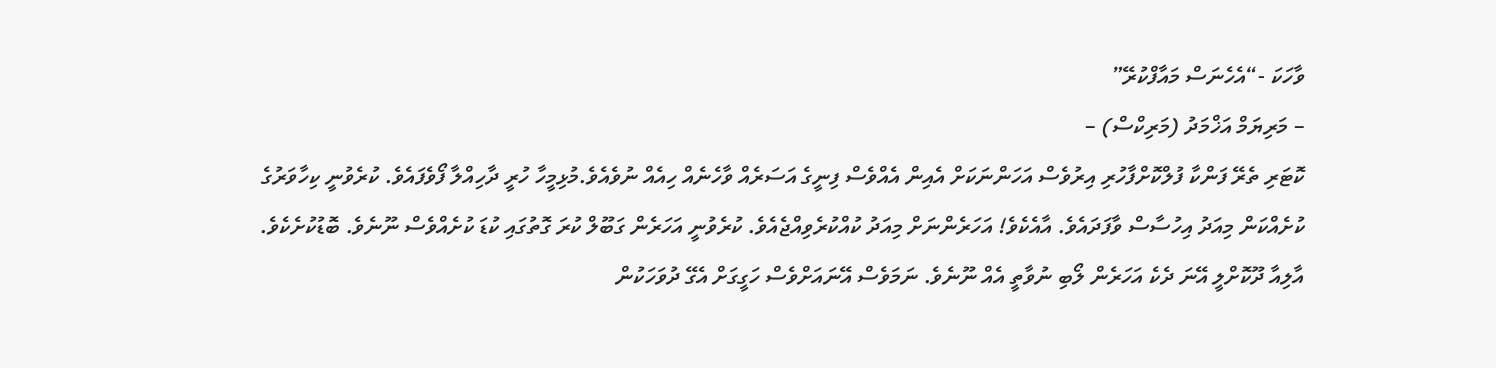ވާހަކަ -“އެހެނަސް މައާފްކުރޭ”
– މަރިޔަމް އަޚްމަދު (މަރިކްސް) –
ކޮޓަރި ތެރޭ ފަންކާ ފުލްކޮށްފާހުރި އިރުވެސް އަހަންނަކަށް އެއިން އެއްވެސް ފިނީގެ އަސަރެއް ވާހެނެއް ހިއެއް ނުވެއެވެ.މުޅިމީހާ ހުރީ ދާހިއްލާ ފޯވެފައެވެ. ކުރެވުނީ ކިހާވަރުގެ ކުށެއްކަން މިއަދު އިހުސާސް ވާފަދައެވެ. އާއެކެވެ! އަހަރެންނަށް މިއަދު ކުއްކުރެވިއްޖެއެވެ. ކުރެވުނީ އަހަރެން ގަބޫލް ކުރަ ގޮތުގައި ކުޑަ ކުށެއްވެސް ނޫނެވެ. ބޮޑުކުށެކެވެ.
އާލިއާ ދޫކޮށްލީ އޭނަ ދެކެ އަހަރެން ލޯބި ނުވާތީ އެއް ނޫނެވެ. ނަމަވެސް އޭނައަށްވެސް ހަގީގަށް އެގޭ ދުވަހަކުން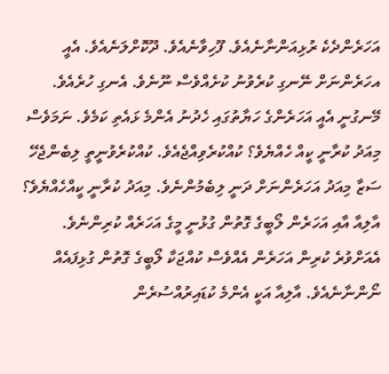އަހަރެންދެކެ ރުޅިއަންނާނެއެވެ. ފޫހިވާނެއެވެ. ދޫކޮށްލަނެއެވެ. އެއީ އހަރެންނަށް ނޭނގި ކުރެވުނު ކުށެއްވެސް ނޫނެވެ. އެނގި ހުރެއެވެ. މޭނގުނީ އެއީ އަހަރެންގެ ހަޔާތުގައި ހެދުނު އެންމެ ޅައެތި ކަމެވެ. ނަމަވެސް މިއަދު ކުރާނީ ކީއް ހެއްޔެވެ؟ ކުއްކުރެވިއްޖެއެވެ. ކުއްކުރެވުނީތީ ލިބެންޖެހޭ ސަޒާ މިއަދު އަހަރެންނަށް ދަނީ ލިބެމުންނެވެ. މިއަދު ކުރާނީ ކީއްހެއްޔެވެ؟
އާލިއާ އާއި އަހަރެން ލޯބީގެ ގޮތުން ގުޅުނީ މީގެ އަހަރެއް ކުރިންނެވެ. އެއަށްވުރެ ކުރިން އަހަރެން އެއްވެސް ކުއްޖަކާ ލޯބީގެ ގޮތުން ގުޅިފައެއް ނޯންނާނެއެވެ. އާލިއާ އަކީ އެންމެ ކުޑައިރުއްސުރެން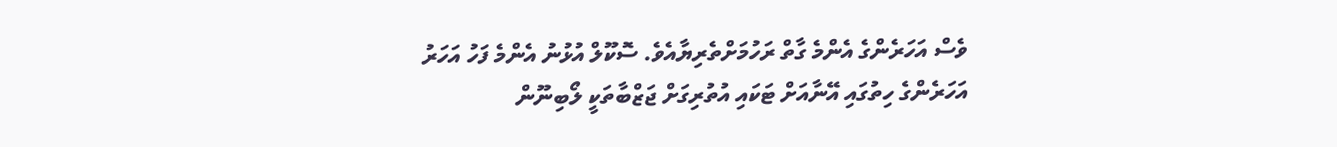ވެސް އަހަރެންގެ އެންމެ ގާތް ރަހުމަށްތެރިޔާއެވެ. ސޮކޫލް އުޅުނު އެންމެ ފަހު އަހަރު އަހަރެންގެ ހިތުގައި އޭނާއަށް ޓަކައި އުތުރިގަށް ޖަޒްބާތަކީ ލޯބިނޫން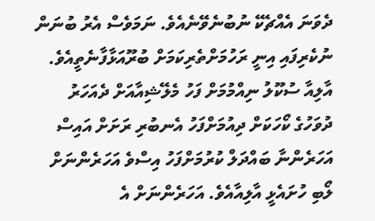ދެވަނަ އެއްޗެކޭ ނުބުނެވޭނެއެވެ. ނަމަވެސް އެރު ބުނަން ނުކެރިފައި އިނީ ރަހުމަށްތެރިކަމަށް ބުރޫއަޅާފާނެތީއެވެ. އާލިއާ ސުކޫލު ނިއްމުމަށް ފަހު މެލޭޝިއާއަށް ދެއަހަރު ދުވަހުގެ ކޯހަކަށް ދިއުމަށްފަހު އެނބުރި ރަށަށް އައިސް އަހަރެންނާ ބައްދަލް ކުރުމަށްފަހު އިސްވެ އަހަރެންނަށް ލޯބި ހުށައެޅީ އާލިއާއެވެ. އަހަރެންނަށް އެ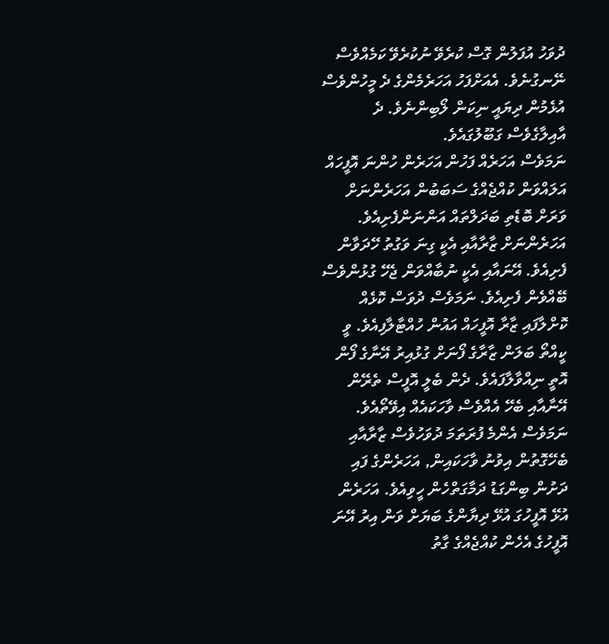ދުވަހު އުފަލުން ގޮސް ކުރެވޭ ނުކުރެވޭ ކަމެއްވެސް ނޭނގުނެވެ. އެއަށްފަހު އަހަރެމެންގެ ދެ މީހުންވެސް އުޅެމުން ދިޔައީ ނިކަން ލޯބިންނެވެ. ދެ އާއިލާގެވެސް ގަބޫލުގައެވެ.
ނަމަވެސް އަހަރެއް ފަހުން އަހަރެން ހުންނަ އޮފީހައް އަލައްވަން ކުއްޖެއްގެ ސަބަބުން އަހަރެންނަށް ވަރަށް ބޮޑެތި ބަދަލްތައް އަންނަންފެށިއެވެ. އަހަރެންނަށް ޒާރާއާއި އެކީ ގިނަ ވަގުތު ހޭދަވާން ފެށިއެވެ. އޭނައާއި އެކީ ނުބާއްވަން ޖެހޭ ގުޅުންވެސް ބޭއްވެން ފެށިއެވެ. ނަމަވެސް ދުވަސް ކޮޅެއް ކޮށްލާފައި ޒާރާ އޮފީހައް އައުން ހުއްޓާލާފިއެވެ. ވީ ކީއްތޯ ބަލަން ޒާރާގެ ފޯނަށް ގުޅުއިރު އޭނާގެ ފޯން އޮތީ ނިއްވާލާފައެވެ. ދެން ބެލީ އޮފީސް ތެރޭން އޭނާއާއި ބެހޭ އެއްވެސް ވާހަކައެއް އިވޭތޯއެވެ. ނަމަވެސް އެންމެ ފުރަތަމަ ދުވަހުވެސް ޒާރާއާއި ބެހޭގޮތުން އިވުނު ވާހަކައިން, އަހަރެންގެ ފައި ދަށުން ބިންގަޑު ދަމާގަތްހެން ހީވިއެވެ. އަހަރެން އުޅޭ އޮފީހުގަ އުޅޭ ދިޔާންގެ ބަޔަށް ވަން އިރު އޭނަ އޮފީހުގެ އެހެން ކުއްޖެއްގެ ގާތު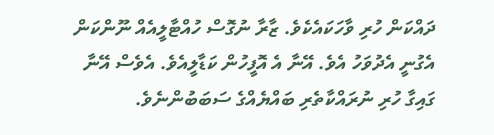ދައްކަން ހުރި ވާހަކައެކެވެ. ޒާރާ ނުގޮސް ހުއްޓާލީއެއް ނޫންކަން އެގުނީ އެދުވަހު އެވެ. އޭނާ އެ އޮފީހުން ކަޑާލީއެވެ. އެވެސް އޭނާ ގައިގާ ހުރި ނުރައްކާތެރި ބައްޔެއްގެ ސަބަބުންނެވެ.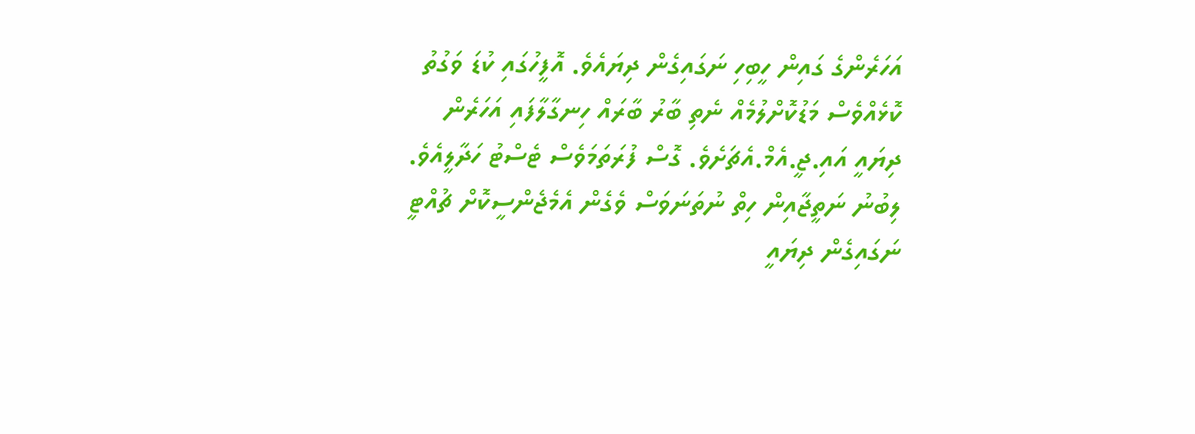އަހަރެންގެ ގައިން ހީބިހި ނަގައިގެން ދިޔައެވެ. އޮފީހުގައި ކުޑަ ވަގުތު ކޮޅެއްވެސް މަޑުކޮށްލުމެއް ނެތި ބާރު ބާރައް ހިނގާލާފައި އަހަރެން ދިޔައީ އައި.ޖީ.އެމް.އެޗަށެވެ. ގޮސް ފުރަތަމަވެސް ޓެސްޓު ހަދާލީއެވެ. ލިބުނު ނަތީޖާއިން ހިތް ނުތަނަވަސް ވެގެން އެމެޖެންސީކޮށް ޗުއްޓީ ނަގައިގެން ދިޔައީ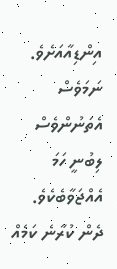އިންޑިއާއަށެވެ. ނަމަވެސް އެތަނުންވެސް ލިބުނީ ހަމަ އެއްޖަވާބެކެވެ.
ދެން ކުރާނެ ކަމެއް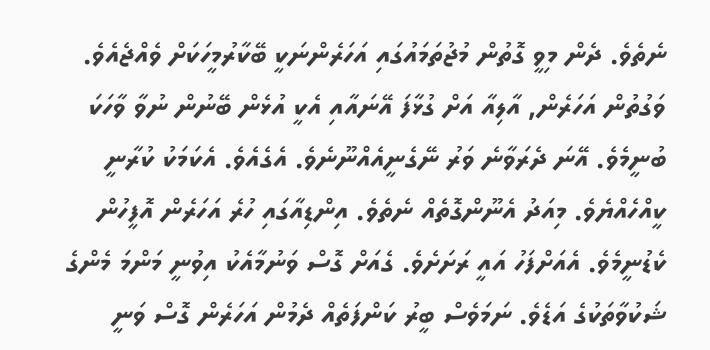ނެތެވެ. ދެން މިވީ ގޮތުން މުޖުތަމައުގައި އަހަރެންނަކީ ބޭކާރުމީހަކަށް ވެއްޖެއެވެ. ވަގުތުން އަހަރެން, އާލިއާ އަށް ގުޅާފަ އޭނައާއި އެކީ އުޅެން ބޭނުން ނުވާ ވާހަކަ ބުނީމެވެ. އޭނަ ދެރަވާނެ ވަރު ނޭގެނީއެއްނޫނެވެ. އެގެއެވެ. އެކަމަކު ކުރާނީ ކީއްހެއްޔެވެ. މިއަދު އެނޫންގޮތެއް ނެތެވެ. އިންޑިއާގައި ހުރެ އަހަރެން އޮފީހުން ކެޑުނީމެވެ. އެއަށްފަހު އައީ ރަށަށެވެ. ގެއަށް ގޮސް ވަނުމާއެކު އިވުނީ މަންމަ މެންގެ ޝަކުވާތަކުގެ އަޑެވެ. ނަމަވެސް ބީރު ކަންފަތެއް ދެމުން އަހަރެން ގޮސް ވަނީ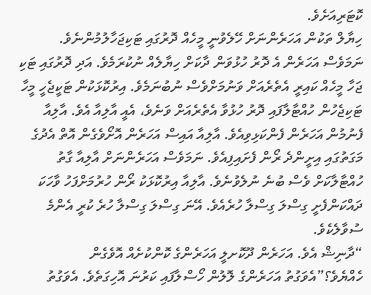ކޮޓަރިއަށެވެ.
ހިޔާލް ތަކުން އަހަރެންނަށް ހޭލެވުނީ މީހެއް ދޮރުގައި ޓަކިޖަހާލުމުންނެވެ. ނަމަވެސް އަހަރެން އެ ދޮރު ހުޅުވަން ދާކަށް ހިޔާލެއް ނުކުރަމެވެ. އަދި ދޮރުގައި ޓަކި ޖަހާ މީހެއް ކައިރީ އެތެރެއަށް ވަނުމަށްވެސް ނުބުނަމެވެ. އިރުކޮޅަކުން ޓަކީޖެހީ މީހާ ޓަކިޖެހުން ހުއްޓާލާފައި ދޮރު ހުޅުވާ އެތެރެއަށް ވަނެވެ، އެއީ އާލިއާ އެވެ. އާލިއާ ފެނުމުން އަހަރެން ފެންކަޅިވިއެވެ. އާލިއާ އައިސް އަހަރެން އޮށޯވެގެން އޮތް އެދުގެ މަގަތުގައި އިށީންދެ ރޯން ފެށައިފިއެވެ. ނަމަވެސް އަހަރެންނަށް އާލިއާ ގާތު ހުއްޓާލާކަށް ވެސް ބުނެ ނުލެވުނެވެ. އާލިއާ އިރުކޮޅަކު ރޯން ހުރުމަށްފަހު ވާހަކަ ދައްކަންފެށީ ގިސްލަ ގިސްލާ ހުރެއެވެ. އޭނަ ގިސްލަ ގިސްލާ ހުރެ ކުރީ އެންމެ ސުވާލެކެވެ.
“ދާނިޝް އެވެ. އަހަރެން ދޫކޮށލީ އަހަރެންގެ ކޮންކުށެއް އޮވެގެން ހެއްޔެވެ؟”އެވަގުތު އަހަރެންގެ ލޮލުން ހޯސްލާފައި ކަރުނަ އޮހިގަތެވެ. އެވަގުތު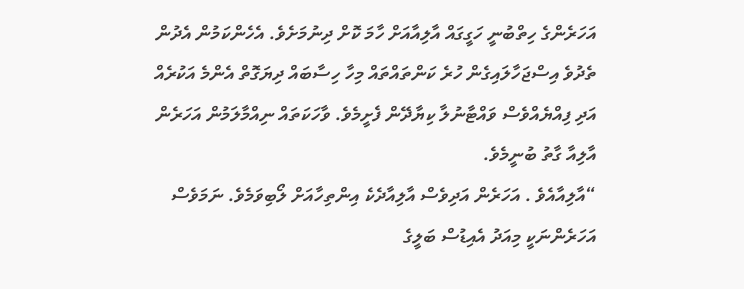އަހަރެންގެ ހިތްބުނީ ހަގީގައް އާލިއާއަށް ހާމަ ކޮށް ދިނުމަށެވެ. އެހެންކަމުން އެދުން ތެދުވެ އިސްޖަހާލައިގެން ހުރެ ކަންތައްތައް މިހާ ހިސާބައް ދިޔަގޮތް އެންމެ އަކުރެއް އަދި ފިއްޔެއްވެސް ވައްޓާނުލާ ކިޔާދޭން ފެށީމެވެ. ވާހަކަތައް ނިއްމާލަމުން އަހަރެން އާލިއާ ގާތު ބުނީމެވެ.
“އާލިއާއެވެ . އަހަރެން އަދިވެސް އާލިއާދެކެ އިންތިހާއަށް ލޯބިވަމެވެ. ނަމަވެސް އަހަރެންނަކީ މިއަދު އެއިޑުސް ބަލީގެ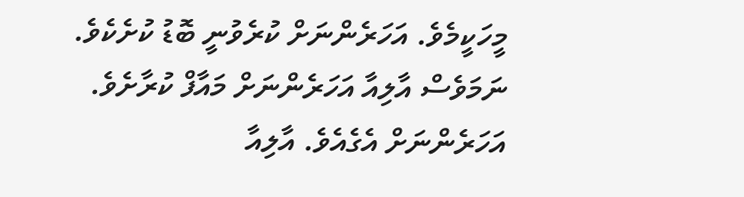މީހަކީމެވެ. އަހަރެންނަށް ކުރެވުނީ ބޮޑު ކުށެކެވެ. ނަމަވެސް އާލިއާ އަހަރެންނަށް މައާފް ކުރާށެވެ. އަހަރެންނަށް އެގެއެވެ. އާލިއާ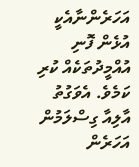އަހަރެންނާއެކީ އުޅެން ފޮނި އުއްމީދުތަކެއް ކުރި ކަމެވެ. އެވަގުތު އާލިއާ ގިސްލަމުން އަހަރެން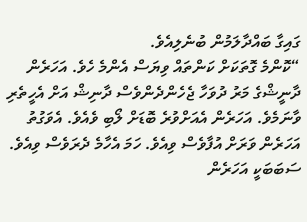ގައިގާ ބައްދާލަމުން ބުނެލިއެވެ.
“ކޮންމެ ގޮތަކަށް ކަންތައް ވިޔަސް އެންމެ ހެވެ. އަހަރެން ދާނީޝްގެ މަރު ދުވަހާ ޖެހެންދެންވެސް ދާނިޝް އަށް އެހީތެރި ވާނަމެވެ. އަހަރެން އެއަށްވުރެ ބޮޑަށް ލޯބި ވެއެވެ. އެވަގުތު އަހަރެން ވަރަށް އުފާވެސް ވިއެވެ. ހަމަ އެހާމެ ދެރަވެސް ވިއެވެ. ސަބަބަކީ އަހަރެން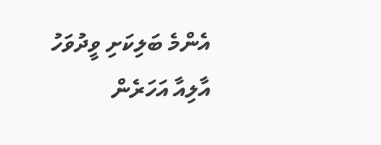އެންމެ ބަލިކަށި ވީދުވަހު އާލިއާ އަހަރެން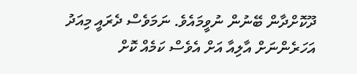ދޫކޮށްދާން ބޭނުން ނުވީމައެވެ. ނަމަވެސް ދެރައީ މިއަދު އަހަރެންނަށް އާލިއާ އަށް އެވެސް ކަމެއް ކޮށް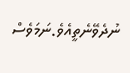ނުދެވޭނެތީއެވެ.ނަމަވެސް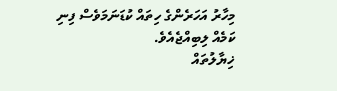މިހާރު އަހަރެންގެ ހިތައް ކުޑަނަމަވެސް ފިނި ކަމެއް ލިބިއްޖެއެވެ.
ޚިޔާލުތައް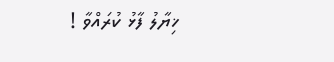ޚިޔާލު ފާޅު ކުރައްވާ !